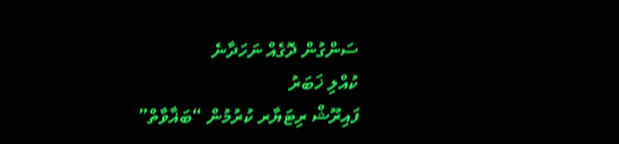ސަންގުން ދޮގެއް ނަހަދާނެ
ކުއްލި ޚަބަރު
ފައިރޫޝް ރިޓަޔާރ ކުރުމުން “ބަޣާވާތް”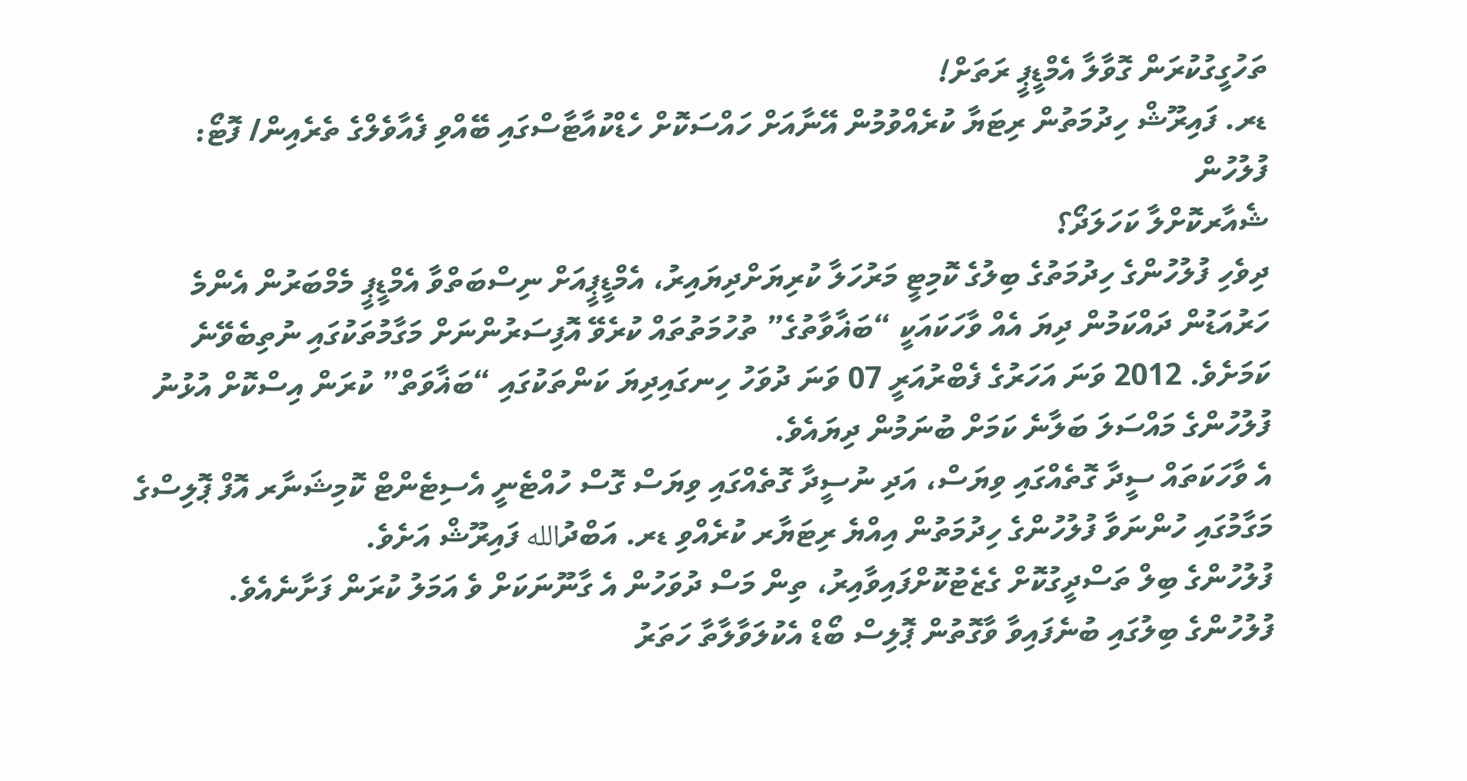ތަހުގީގުކުރަން ގޮވާލާ އެމްޑީޕީ ރަތަށް!
ޑރ. ފައިރޫޝް ހިދުމަތުން ރިޓަޔާ ކުރެއްވުމުން އޭނާއަށް ހައްސަކޮށް ހެޑްކުއާޓާސްގައި ބޭއްވި ފެއާވެލްގެ ތެރެއިން/ ފޮޓޯ: ފުލުހުން
ޝެއާރކޮށްލާ ކަހަލަދޯ؟
ދިވެހި ފުލުހުންގެ ހިދުމަތުގެ ބިލުގެ ކޮމިޓީ މަރުހަލާ ކުރިޔަށްދިޔައިރު، އެމްޑީޕީއަށް ނިސްބަތްވާ އެމްޑީޕީ މެމްބަރުން އެންމެ ހަރުއަޑުން ދައްކަމުން ދިޔަ އެއް ވާހަކައަކީ “ބަޣާވާތުގެ” ތުހުމަތުތައް ކުރެވޭ އޮފިސަރުންނަށް މަގާމުތަކުގައި ނުތިބެވޭނެ ކަމަށެވެ. 2012 ވަނަ އަހަރުގެ ފެބްރުއަރީ 07 ވަނަ ދުވަހު ހިނގައިދިޔަ ކަންތަކުގައި “ބަޣާވަތް” ކުރަން އިސްކޮށް އުޅުނު ފުލުހުންގެ މައްސަލަ ބަލާނެ ކަމަށް ބުނަމުން ދިޔައެވެ.
އެ ވާހަކަތައް ސީދާ ގޮތެއްގައި ވިޔަސް، އަދި ނުސީދާ ގޮތެއްގައި ވިޔަސް ގޮސް ހުއްޓެނީ އެސިޓެންޓް ކޮމިޝަނާރ އޮފް ޕޮލިސްގެ މަގާމުގައި ހުންނަވާ ފުލުހުންގެ ހިދުމަތުން އިއްޔެ ރިޓަޔާރ ކުރެއްވި ޑރ. އަބްދުالله ފައިރޫޝް އަށެވެ.
ފުލުހުންގެ ބިލް ތަސްދީގުކޮށް ގެޒެޓުކޮށްފައިވާއިރު، ތިން މަސް ދުވަހުން އެ ގާނޫނަކަށް ވެ އަމަލު ކުރަން ފަށާނެއެވެ.
ފުލުހުންގެ ބިލުގައި ބުނެފައިވާ ވާގޮތުން ޕޮލިސް ބޯޑް އެކުލަވާލާތާ ހަތަރު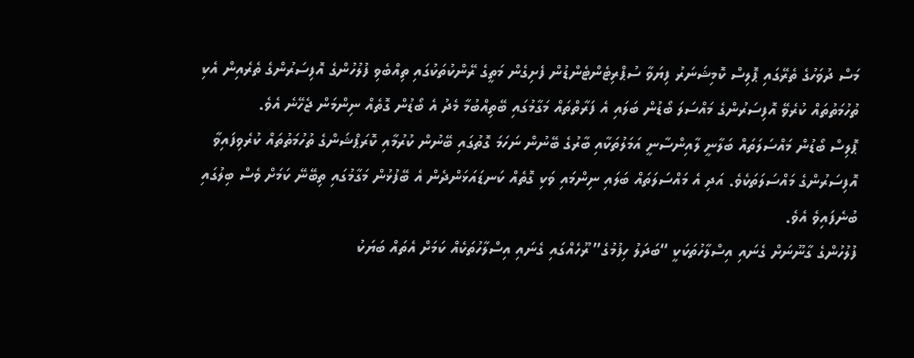މަސް ދުވަހުގެ ތެރޭގައި ޕޮލިސް ކޮމިޝަނަރު ފިޔަވާ ސުޕްރިޓެންޓެންޑުން ފެށިގެން މަތީގެ ރޭންކުތަކުގައި ތިއްބެވި ފުލުހުންގެ އޮފިސަރުންގެ ތެރެއިން އެކި ތުހުމަތުތައް ކުރެވޭ އޮފިސަރުންގެ މައްސަލަ ބޯޑުން ބަލައި އެ ފަރާތްތައް މަގާމުގައި ބޭތިއްބުމާ މެދު އެ ބޯޑުން ގޮތެއް ނިންމަން ޖެހޭނެ އެވެ.
ޕޮލިސް ބޯޑުން މައްސަލަތައް ބަލާނީ ލާއިންސާނީ އަމަލުތަކާއި ބާރުގެ ބޭނުން ނަހަމަ ގޮތުގައި ބޭނުން ކުރުމާއި ކޮރަޕްޝަންގެ ތުހުމަތުތައް ކުރެވިފައިވާ އޮފިސަރުންގެ މައްސަލަތަކެވެ. އަދި އެ މައްސަލަތައް ބަލައި ނިންމައި ވަކި ގޮތެއް ކަނޑައަޅަންދެން އެ ބޭފުޅުން މަގާމުގައި ތިބޭނޭ ކަމަށް ވެސް ބިލުގައި ބުނެފައިވެ އެވެ.
ފުލުހުންގެ ގާނޫނަށް ގެނައި އިސްލާހުތަކަކީ “ބަދަލު ހިފުމުގެ” ރޫހެއްގައި ގެނައި އިސްލާހުތަކެއް ކަމަށް އެތައް ބަޔަކު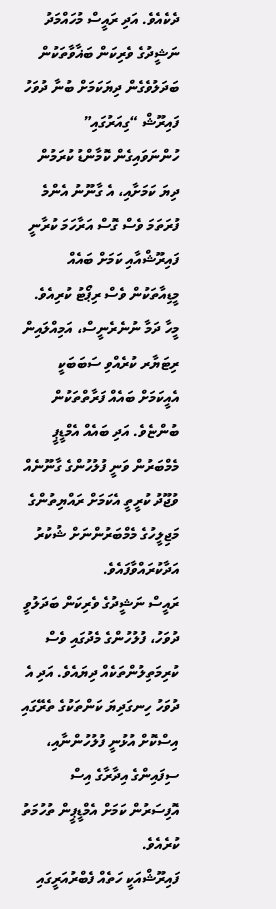ދެކެއެވެ. އަދި ރައީސް މުހައްމަދު ނަޝީދުގެ ވެރިކަން ބަޣާވާތަކުން ބަދަލުވެގެން ދިޔަކަމަށް ބުނާ ދުވަހު ފައިރޫޝް “ގިއަރުގައި” ހުންނަވައިގެން ކޮމާންޑު ކުރަމުން ދިޔަ ކަމަށާއި، އެ ގާނޫނު އެންމެ ފުރަތަމަ ވެސް ގޮސް އަރާހަމަ ކުރާނީ ފައިރޫޝްއާއި ކަމަށް ބައެއް މީޑިއާތަކުން ވެސް ރިޕޯޓު ކުރިއެވެ. މީހާ ދަމާ ނުނެރެނީސް، އަމިއްލައިން ރިޓަޔާރ ކުރެއްވި ސަބަބަކީ އެއީކަމަށް ބައެއް ފަރާތްތަކުން ބުންޏެވެ. އަދި ބައެއް އެމްޑީޕީ މެމްބަރުން ވަނީ ފުލުހުންގެ ގާނޫނެއް ވުޖޫދު ކުރީތީ އެކަމަށް ރައްޔިތުންގެ މަޖިލީހުގެ މެމްބަރުންނަށް ޝުކުރު އަދާކުރައްވާފައެވެ.
ރައީސް ނަޝީދުގެ ވެރިކަން ބަދަލުވީ ދުވަހު، ފުލުހުންގެ މެދުގައި ވެސް ކުރިމަތިލުންތަކެއް ދިޔައެވެ. އަދި އެ ދުވަހު ހިނގަދިޔަ ކަންތަކުގެ ތެރޭގައި އިސްކޮށް އުޅުނީ ފުލުހުންނާއި، ސިފައިންގެ އިދާރާގެ އިސް އޮފިސަރުން ކަމަށް އެމްޑީޕީން ތުހުމަތު ކުރެއެވެ.
ފައިރޫޝްއަކީ ހަތެއް ފެބްރުއަރީގައި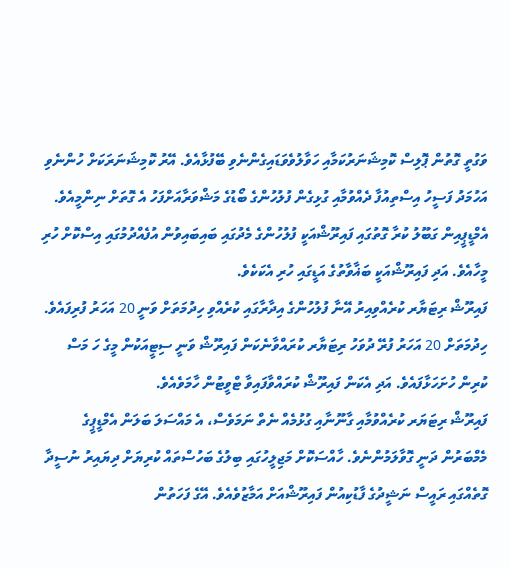ވަގުތީ ގޮތުން ޕޮލިސް ކޮމިޝަނަރުކަމާއި ހަވާލުވެވަޑައިގެންނެވި ބޭފުޅާއެވެ. އޭރު ކޮމިޝަނަރަކަށް ހުންނެވި އަހުމަދު ފަސީހު އިސްތިއުފާ ދެއްވުމާއި ގުޅިގެން ފުލުހުންގެ ބޯޑުގެ މަޝްވަރާއަށްފަހު އެ ގޮތަށް ނިންމީއެވެ. އެމްޑީޕީއިން ގަބޫލު ކުރާ ގޮތުގައި ފައިރޫޝްއަކީ ފުލުހުންގެ މެދުގައި ބައިބައިވުން އުފެއްދުމުގައި އިސްކޮށް ހުރި މީހާއެވެ. އަދި ފައިރޫޝްއަކީ ބަޣާވާތުގެ އަޑީގައި ހުރި އެކަކެވެ.
ފައިރޫޝް ރިޓަޔާރ ކުރެއްވިއިރު އޭނާ ފުލުހުންގެ އިދާރާގައި ކުރެއްވި ހިދުމަތަށް ވަނީ 20 އަހަރު ފުރިފައެވެ. ހިދުމަތަށް 20 އަހަރު ފުރޭ ދުވަހު ރިޓަޔާރ ކުރައްވާނެކަން ފައިރޫޝް ވަނީ ސިޓީއަކުން މީގެ ހަ މަސް ކުރިން ހުށަހަޅާފައެވެ. އަދި އެކަން ފައިރޫޝް ކުރައްވާފައިވާ ޓްވީޓުން ހާމަވެއެވެ.
ފައިރޫޝް ރިޓަޔަރ ކުރެއްވުމާއި ގާނޫނާއި ގުޅުމެއް ނެތް ނަމަވެސް، އެ މައްސަލަ ބަލަން އެމްޑީޕީގެ މެމްބަރުން ދަނީ ގޮވާލަމުންނެވެ. ހާއްސަކޮށް މަޖިލީހުގައި ބިލުގެ ބަހުސްތައް ކުރިޔަށް ދިޔައިރު ނުސީދާ ގޮތެއްގައި ރައީސް ނަޝީދުގެ ފާޑުކިއުން ފައިރޫޝްއަށް އަމާޒުވެއެވެ. އޭގެ ފަހަތުން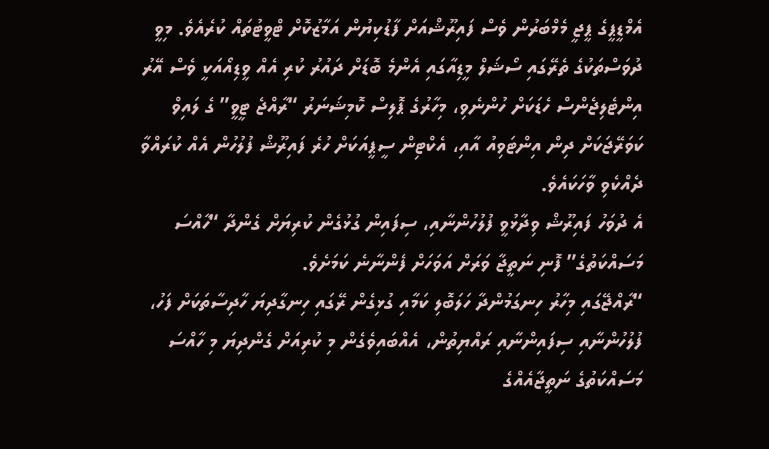އެމްޑީޕީގެ ޕީޖީ މެމްބަރުން ވެސް ފައިރޫޝްއަށް ފާޑުކިޔުން އަމާޒުކޮށް ޓްވީޓުތައް ކުރެއެވެ. މިވީ ދުވަސްތަކުގެ ތެރޭގައި ސޯޝަލް މީޑިއާގައި އެންމެ ބޮޑަށް ދައުރު ކުރި އެއް ވީޑިއޯއަކީ ވެސް އޭރު އިންޓެލިޖެންސް ހެޑަކަށް ހުންނެވި، މިހާރުގެ ޕޮލިސް ކޮމިޝަނަރު “ރާއްޖެ ޓީވީ” ގެ ލައިވް ކަވަރޭޖަކަށް ދިން އިންޓަވިއު އާއި، އެކްޓިން ސީޕީއަކަށް ހުރެ ފައިރޫޝް ފުލުހުން އެއް ކުރައްވާ ދެއްކެވި ވާހަކައެވެ.
އެ ދުވަހު ފައިރޫޝް ވިދާޅުވީ ފުލުހުންނާއި، ސިފައިން ގުޅުގެން ކުރިޔަށް ގެންދާ “ހާއްސަ މަސައްކަތުގެ” ފޮނި ނަތީޖާ ވަރަށް އަވަހަށް ފެންނާނެ ކަމަށެވެ.
“ރާއްޖޭގައި މިހާރު ހިނގަމުންދާ ހަލަބޮލި ކަމާއި ގުޅިގެން ރޭގައި ހިނގާދިޔަ ހާދިސާތަކަށް ފަހު، ފުލުހުންނާއި ސިފައިންނާއި ރައްޔިތުން، އެއްބައިވެގެން މި ކުރިއަށް ގެންދިޔަ މި ހާއްސަ މަސައްކަތުގެ ނަތީޖާއެއްގެ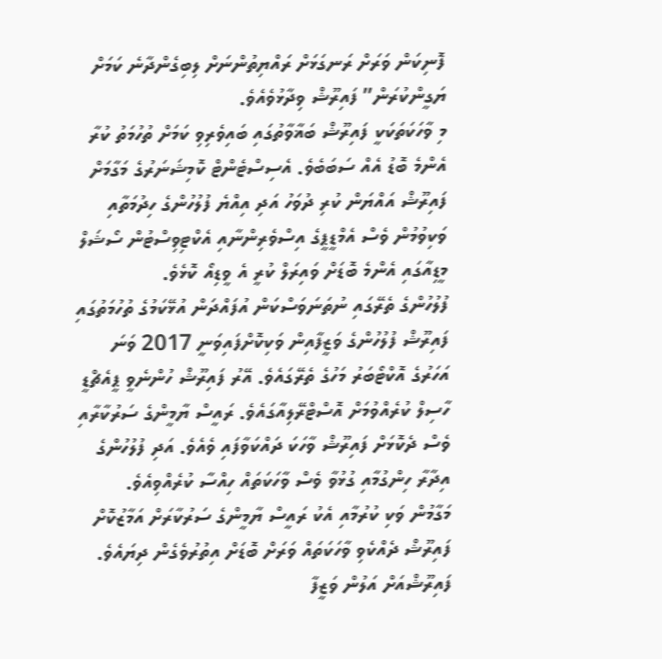ފޮނިކަން ވަރަށް ރަނގަޅަށް ރައްޔިތުންނަށް ލިބިގެންދާނެ ކަމަށް ޔަގީންކުރަން” ފައިރޫޝް ވިދާޅުވެއެވެ.
މި ވާހަކަތަކަކީ ފައިރޫޝް ބަޣާވާތުގައި ބައިވެރިވި ކަމަށް ތުހުމަތު ކުރާ އެންމެ ބޮޑު އެއް ސަބަބެވެ. އެސިސްޓެންޓް ކޮމިޝަނަރުގެ މަގާމަށް ފައިރޫޝް އައްޔަން ކުރި ދުވަހު އަދި އިއްޔެ ފުލުހުންގެ ހިދުމަތާއި ވަކިވުމުން ވެސް އެމްޑީޕީގެ އިސްވެރިންނާއި އެކްޓިވިސްޓުން ސޯޝަލް މީޑިއާގައި އެންމެ ބޮޑަށް ވައިރަލް ކުރީ އެ ވީޑިއޯ ކޮޅެވެ.
ފުލުހުންގެ ތެރޭގައި ނުތަނަވަސްކަން އުފައްދަން އުޅޭކަމުގެ ތުހުމަތުގައި ފައިރޫޝް ފުލުހުންގެ ވަޒީފާއިން ވަކިކޮށްފައިވަނީ 2017 ވަނަ އަހަރުގެ އޮކްޓޯބަރު މަހުގެ ތެރޭގައެވެ. އޭރު ފައިރޫޝް ހުންނެވީ ޕީއެޗްޑީ ހާސިލް ކުރެއްވުމަށް އޮސްޓްރޭލިއާގައެވެ. ރައީސް ޔާމީންގެ ސަރުކާރާއި ވެސް ދެކޮޅަށް ފައިރޫޝް ވާހަކަ ދައްކަވާފައި ވެއެވެ. އަދި ފުލުހުންގެ އިދާރާ ހިންގުމާއި ގުޅުވާ ވެސް ވާހަކަތައް ހިއްސާ ކުރެއްވިއެވެ.
މަގާމުން ވަކި ކުރުމާއި އެކު ރައީސް ޔާމީންގެ ސަރުކާރަށް އަމާޒުކޮށް ފައިރޫޝް ދެއްކެވި ވާހަކަތައް ވަރަށް ބޮޑަށް އިތުރުވެގެން ދިޔައެވެ.
ފައިރޫޝްއަށް އަލުން ވަޒީފާ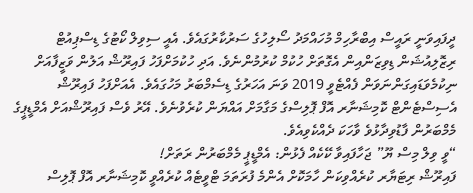ދީފައިވަނީ ރައީސް އިބްރާހިމް މުހައްމަދު ސޯލިހުގެ ސަރުކާރުގައެވެ. އެއީ ސިވިލް ކޯޓުގެ ޑިސްޕިއުޓް ރިޒޮލިއުޝަން ޑިވިޒަންއިން އެގޮތަށް ހުކުމް ކުރުމުންނެވެ. އަދި ހުކުމަށްފަހު ފައިރޫޝް އަލުން ވަޒީފާއަށް ނިކުމެވަޑައިގަންނަވަން ފެއްޓެވީ 2019 ވަނަ އަހަރުގެ ޑިސެމްބަރު މަހުގައެވެ. އެއަށްފަހު ފައިރޫޝް އެސިސްޓެންޓް ކޮމިޝަނާރ އޮފް ޕޮލިސްގެ މަގާމަށް އައްޔަން ކުރެވުނެވެ. އޭރު ވެސް ފައިރޫޝްއަށް އެމްޑީޕީގެ މެމްބަރުން ފާޑުވިދާޅުވެ ވާހަކަ ދެއްކެވިއެވެ.
“ވީ ވިލް މިސް ޔޫ” ޖަހާފައިވާ ކޭކެއް ފެޅުން: އެމްޑީޕީ މެމްބަރުން ރަތަށް!
ފައިރޫޝް ރިޓަޔާރ ކުރެއްވިކަން ހާމަކޮށް އެންމެ ފުރަތަމަ ޓްވީޓެއް ކުރެއްވީ ކޮމިޝަނާރ އޮފް ޕޮލިސް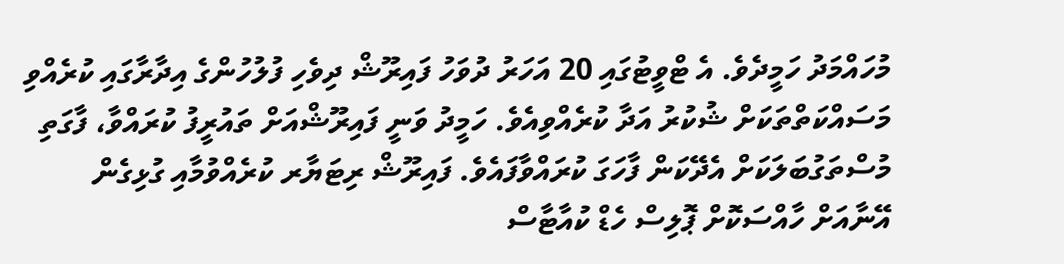މުހައްމަދު ހަމީދެވެ. އެ ޓްވީޓުގައި 20 އަހަރު ދުވަހު ފައިރޫޝް ދިވެހި ފުލުހުންގެ އިދާރާގައި ކުރެއްވި މަސައްކަތްތަކަށް ޝުކުރު އަދާ ކުރެއްވިއެވެ. ހަމީދު ވަނީ ފައިރޫޝްއަށް ތައުރީފު ކުރައްވާ، ފާގަތި މުސްތަގުބަލަކަށް އެދޭކަން ފާހަގަ ކުރައްވާފައެވެ. ފައިރޫޝް ރިޓަޔާރ ކުރެއްވުމާއި ގުޅިގެން އޭނާއަށް ހާއްސަކޮށް ޕޮލިސް ހެޑް ކުއާޓާސް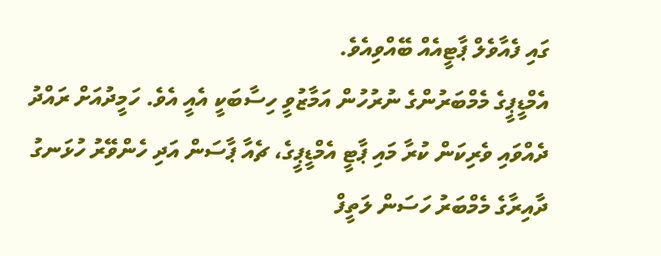ގައި ފެއާވެލް ޕާޓީއެއް ބޭއްވިއެވެ.
އެމްޑީޕީގެ މެމްބަރުންގެ ނުރުހުން އަމާޒުވީ ހިސާބަކީ އެއީ އެވެ. ހަމީދުއަށް ރައްދު ދެއްވައި ވެރިކަން ކުރާ މައި ޕާޓީ އެމްޑީޕީގެ، ޗެއާ ޕާސަން އަދި ހެންވޭރު ހުޅަނގު ދާއިރާގެ މެމްބަރު ހަސަން ލަތީފް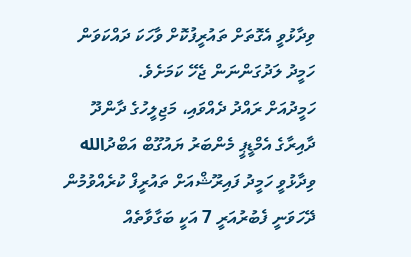ވިދާޅުވީ އެގޮތަށް ތައުރީފުކޮށް ވާހަކަ ދައްކަވަން ހަމީދު ލަދުގަންނަން ޖެހޭ ކަމަށެވެ.
ހަމީދުއަށް ރައްދު ދެއްވައި، މަޖިލީހުގެ ދާންދޫ ދާއިރާގެ އެމްޑީޕީ މެންބަރު ޔައުގޫބް އަބްދުالله ވިދާޅުވީ ހަމީދު ފައިރޫޝްއަށް ތައުރީފް ކުރެއްވުމުން ދޭހަވަނީ ފެބުރުއަރީ 7 އަކީ ބަގާވާތެއް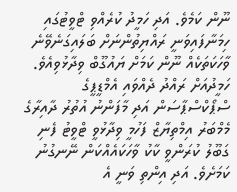ނޫން ކަމެވެ. އަދި ހަމީދު ކުރެއްވި ޓްވީޓުގައި ހިމަނާފައިވަނީ ރައްޔިތުންނަށް ބަލައިގަނެވޭނެ ވާހަކަތަކެއް ނޫން ކަމަށް ޔައުގޫބް ވިދާޅުވިއެވެ.
ހަމީދުއަށް ރައްދު ދެއްވައި އެމްޑީޕީގެ ސްޕޯކްސްޕާސަން އަދި މާފަންނު އުތުރު ދާއިރާގެ މެމްބަރު އިމްތިޔާޒް ފަހުމީ ވިދާޅުވީ ޓްވީޓު ފެނި ގަބޫލު ކުރަންވީ ކާކު ވާހަކައެއްކަން ނޭނގުނު ކަމަށެވެ. އަދި އިންތި ވަނީ އެ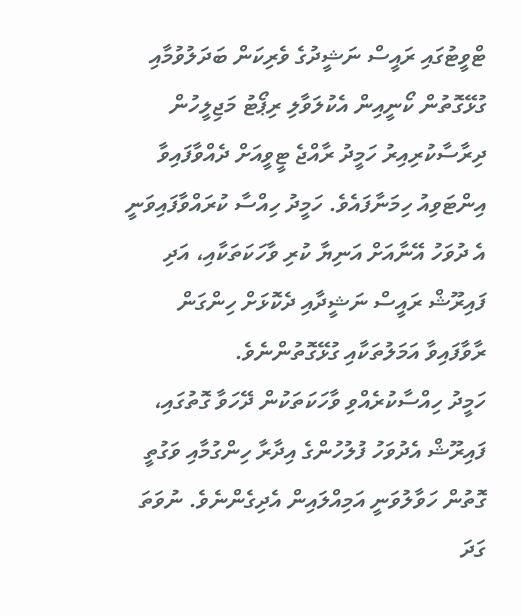ޓްވީޓުގައި ރައީސް ނަޝީދުގެ ވެރިކަން ބަދަލުވުމާއި ގުޅޭގޮތުން ކޯނީއިން އެކުލަވާލި ރިޕޯޓު މަޖިލީހުން ދިރާސާކުރިއިރު ހަމީދު ރާއްޖެ ޓީވީއަށް ދެއްވާފައިވާ އިންޓަވިއު ހިމަނާފައެވެ. ހަމީދު ހިއްސާ ކުރައްވާފައިވަނީ އެ ދުވަހު އޭނާއަށް އަނިޔާ ކުރި ވާހަކަތަކާއި، އަދި ފައިރޫޝް ރައީސް ނަޝީދާއި ދެކޮޅަށް ހިންގަން ރާވާފައިވާ އަމަލުތަކާއި ގުޅޭގޮތުންނެވެ.
ހަމީދު ހިއްސާކުރެއްވި ވާހަކަތަކުން ދޭހަވާ ގޮތުގައި، ފައިރޫޝް އެދުވަހު ފުލުހުންގެ އިދާރާ ހިންގުމާއި ވަގުތީ ގޮތުން ހަވާލުވަނީ އަމިއްލައިން އެދިގެންނެވެ. ނުވަތަ ގަދަ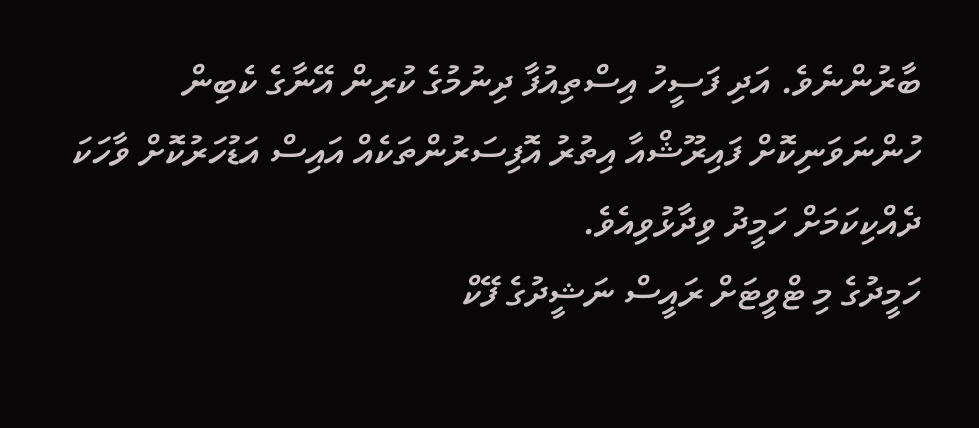ބާރުންނެވެ. އަދި ފަސީހު އިސްތިއުފާ ދިނުމުގެ ކުރިން އޭނާގެ ކެބިން ހުންނަވަނިކޮށް ފައިރޫޝްއާ އިތުރު އޮފިސަރުންތަކެއް އައިސް އަޑުހަރުކޮށް ވާހަކަ ދެއްކިކަމަށް ހަމީދު ވިދާޅުވިއެވެ.
ހަމީދުގެ މި ޓްވީޓަށް ރައީސް ނަޝީދުގެ ފޭކް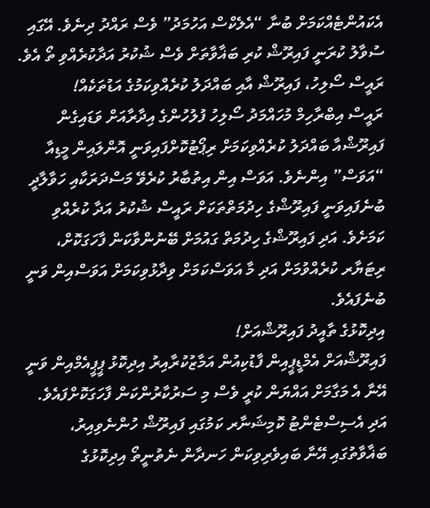އެކައުންޓެއްކަމަށް ބުނާ “އެލެކްސް އަހުމަދު” ވެސް ރައްދު ދިނެވެ. އޭގައި ސުވާލު ކުރަނީ ފައިރޫޝް ކުރި ބަޣާވާތަށް ވެސް ޝުކުރު އަދާކުރެއްވި ތޯ އެވެ.
ރައީސް ސޯލިހު، ފައިރޫޝް އާއި ބައްދަލު ކުރެއްވިކަމުގެ އަޑުތަކެއް!
ރައީސް އިބްރާހިމް މުހައްމަދު ސޯލިހު ފުލުހުންގެ އިދާރާއަށް ވަޑައިގެން ފައިރޫޝްއާ ބައްދަލު ކުރެއްވިކަމަށް ރިޕޯޓުކޮށްފައިވަނީ އޮންލައިން މީޑިއާ “އަވަސް” އިންނެވެ. އަވަސް އިން އިތުބާރު ކުރެވޭ މަސްދަރަކާއި ހަވާލާދީ ބުނެފައިވަނީ ފައިރޫޝްގެ ހިދުމަތްތަކަށް ރައީސް ޝުކުރު އަދާ ކުރެއްވި ކަމަށެވެ. އަދި ފައިރޫޝްގެ ހިދުމަތް ގައުމަށް ބޭނުންވާކަން ފާހަގަކޮށް، ރިޓަޔާރ ކުރެއްވުމަށް އަދި މާ އަވަސްކަމަށް ވިދާޅުވިކަމަށް އަވަސްއިން ވަނީ ބުނެފައެވެ.
އިދިކޮޅުގެ ތާއީދު ފައިރޫޝްއަށް!
ފައިރޫޝްއަށް އެމްޑީޕީއިން ފާޑުކިއުން އަމާޒުކުރާއިރު އިދިކޮޅު ޕީޕީއެމްއިން ވަނީ އޭނާ އެ މަގާމަށް އައްޔަން ކުރީ ވެސް މި ސަރުކާރުންކަން ފާހަގަކޮށްފައެވެ. އަދި އެސިސްޓެންޓު ކޮމިޝަނާރ ކަމުގައި ފައިރޫޝް ހުންނެވިއިރު، ބަޣާވާތުގައި އޭނާ ބައިވެރިވިކަން ހަނދާން ނެތުނީތޯ އިދިކޮޅުގެ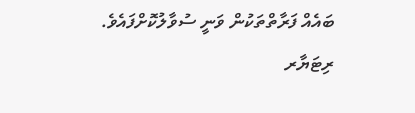ބައެއް ފަރާތްތަކުން ވަނީ ސުވާލުކޮށްފައެވެ.
ރިޓަޔާރ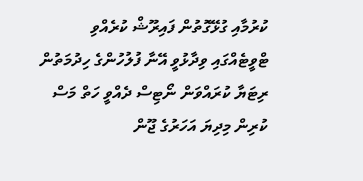ކުރުމާއި ގުޅޭގޮތުން ފައިރޫޝް ކުރެއްވި ޓްވީޓެއްގައި ވިދާޅުވީ އޭނާ ފުލުހުންގެ ހިދުމަތުން ރިޓަޔާ ކުރައްވަން ނޯޓިސް ދެއްވީ ހަތް މަސް ކުރިން މިދިޔަ އަހަރުގެ ޖޫން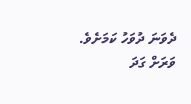ދެވަނަ ދުވަހު ކަމަށެވެ.
ވަރަށް ގަދަ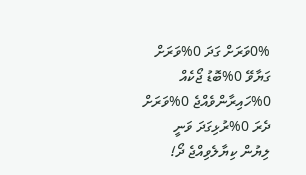0%ވަރަށް ގަދަ 0%ވަރަށް ގަޔާވޭ 0%ބޮޑު ޖޯކެއް 0%ހައިރާންވެއްޖެ 0%ވަރަށް ދެރަ 0%ރުޅިގަދަ ވަނީ
ލިޔުން ކިޔާލެވިއްޖެ ދޯ!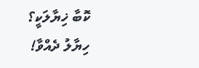ކޮބާ ޚިޔާލަކީ؟
ހިޔާލު ދެއްވާ!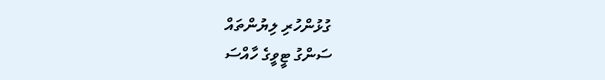ގުޅުންހުރި ލިޔުންތައް
ސަންގު ޓީވީގެ ހާއްސަ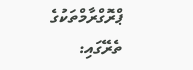ޕްރޮގްރާމްތަކުގެ ތެރޭގައި: